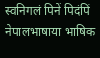स्वनिगलं पिनें पिदंपिं नेपालभाषाया भाषिक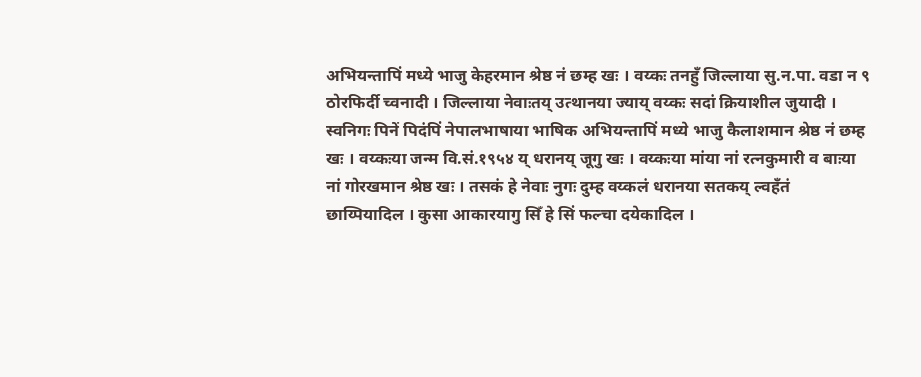अभियन्तापिं मध्ये भाजु केहरमान श्रेष्ठ नं छम्ह खः । वय्कः तनहुँ जिल्लाया सु.न.पा. वडा न ९ ठोरफिर्दी च्वनादी । जिल्लाया नेवाःतय् उत्थानया ज्याय् वय्कः सदां क्रियाशील जुयादी ।
स्वनिगः पिनें पिदंपिं नेपालभाषाया भाषिक अभियन्तापिं मध्ये भाजु कैलाशमान श्रेष्ठ नं छम्ह खः । वय्कःया जन्म वि.सं.१९५४ य् धरानय् जूगु खः । वय्कःया मांया नां रत्नकुमारी व बाःया नां गोरखमान श्रेष्ठ खः । तसकं हे नेवाः नुगः दुम्ह वय्कलं धरानया सतकय् ल्वहँतं छाय्पियादिल । कुसा आकारयागु सिँ हे सिं फल्चा दयेकादिल ।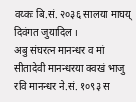वय्कः बि.सं. २०३६ सालया माघय् दिवंगत जुयादिल ।
अबु संघरत्न मानन्धर व मां सीतादेवी मानन्धरया क्वखं भाजु रवि मानन्धर ने.सं. १०९३ स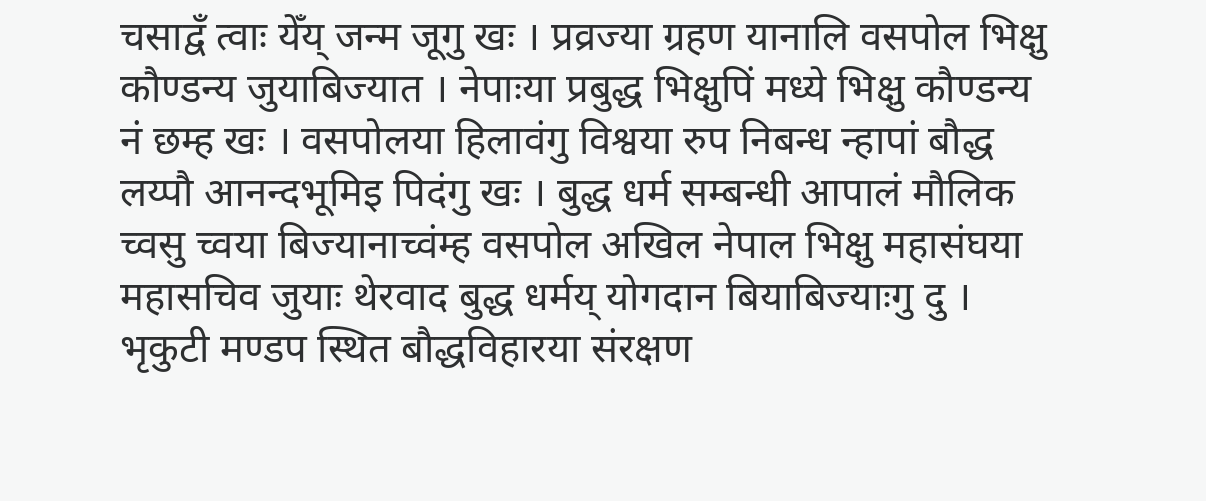चसाद्वँ त्वाः येँय् जन्म जूगु खः । प्रव्रज्या ग्रहण यानालि वसपोल भिक्षु कौण्डन्य जुयाबिज्यात । नेपाःया प्रबुद्ध भिक्षुपिं मध्ये भिक्षु कौण्डन्य नं छम्ह खः । वसपोलया हिलावंगु विश्वया रुप निबन्ध न्हापां बौद्ध लय्पौ आनन्दभूमिइ पिदंगु खः । बुद्ध धर्म सम्बन्धी आपालं मौलिक च्वसु च्वया बिज्यानाच्वंम्ह वसपोल अखिल नेपाल भिक्षु महासंघया महासचिव जुयाः थेरवाद बुद्ध धर्मय् योगदान बियाबिज्याःगु दु । भृकुटी मण्डप स्थित बौद्धविहारया संरक्षण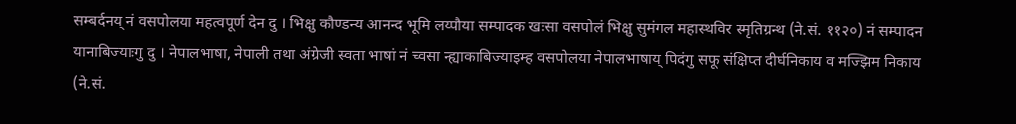सम्बर्दनय् नं वसपोलया महत्वपूर्ण देन दु । भिक्षु कौण्डन्य आनन्द भूमि लय्पौया सम्पादक खःसा वसपोलं भिक्षु सुमंगल महास्थविर स्मृतिग्रन्थ (ने.सं. ११२०) नं सम्पादन यानाबिज्याःगु दु । नेपालभाषा, नेपाली तथा अंग्रेजी स्वता भाषां नं च्वसा न्ह्याकाबिज्याइम्ह वसपोलया नेपालभाषाय् पिदंगु सफू संक्षिप्त दीर्घनिकाय व मज्झिम निकाय (ने.सं.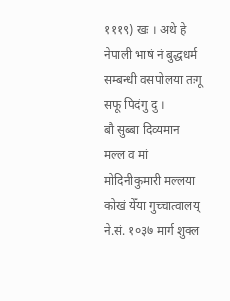१११९) खः । अथे हे नेपाली भाषं नं बुद्धधर्म सम्बन्धी वसपोलया तःगू सफू पिदंगु दु ।
बौ सुब्बा दिव्यमान मल्ल व मां मोदिनीकुमारी मल्लया कोखं येँया गुच्चात्वालय् ने.सं. १०३७ मार्ग शुक्ल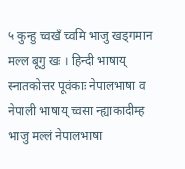५ कुन्हु च्वखँ च्वमि भाजु खड्गमान मल्ल बूगु खः । हिन्दी भाषाय् स्नातकोत्तर पूवंकाः नेपालभाषा व नेपाली भाषाय् च्वसा न्ह्याकादीम्ह भाजु मल्लं नेपालभाषा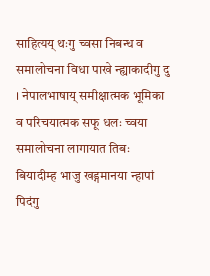साहित्यय् थःगु च्वसा निबन्ध व समालोचना विधा पाखे न्ह्याकादीगु दु । नेपालभाषाय् समीक्षात्मक भूमिका व परिचयात्मक सफू धलः च्वया समालोचना लागायात तिबः बियादीम्ह भाजु खड्गमानया न्हापां पिदंगु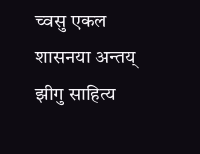च्वसु एकल शासनया अन्तय् झीगु साहित्य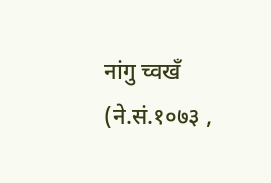नांगु च्वखँ (ने.सं.१०७३ ,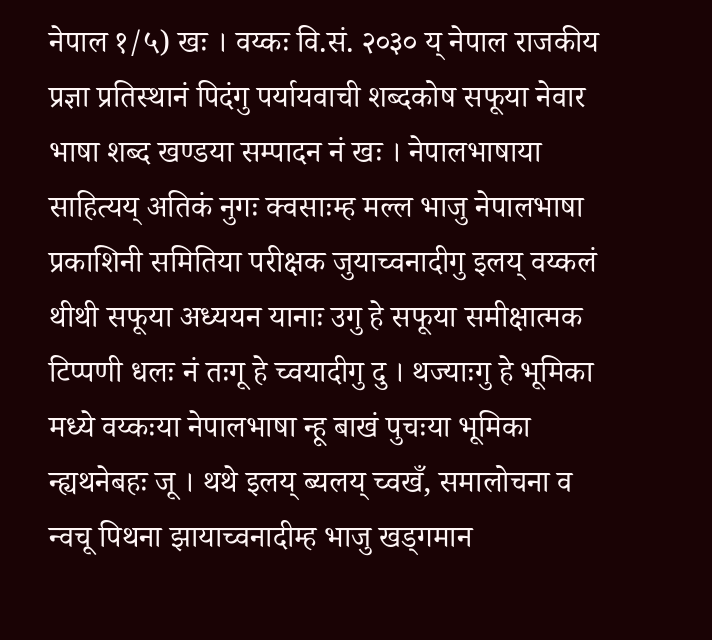नेपाल १/५) खः । वय्कः वि.सं. २०३० य् नेपाल राजकीय प्रज्ञा प्रतिस्थानं पिदंगु पर्यायवाची शब्दकोष सफूया नेवार भाषा शब्द खण्डया सम्पादन नं खः । नेपालभाषाया साहित्यय् अतिकं नुगः क्वसाःम्ह मल्ल भाजु नेपालभाषा प्रकाशिनी समितिया परीक्षक जुयाच्वनादीगु इलय् वय्कलं थीथी सफूया अध्ययन यानाः उगु हे सफूया समीक्षात्मक टिप्पणी धलः नं तःगू हे च्वयादीगु दु । थज्याःगु हे भूमिका मध्ये वय्कःया नेपालभाषा न्हू बाखं पुचःया भूमिका न्ह्यथनेबहः जू । थथे इलय् ब्यलय् च्वखँ, समालोचना व न्वचू पिथना झायाच्वनादीम्ह भाजु खड्गमान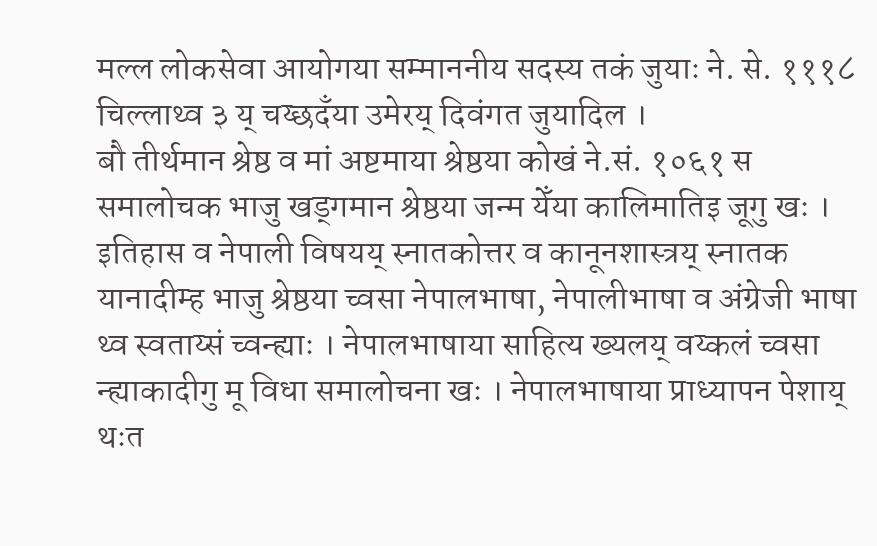मल्ल लोकसेवा आयोगया सम्माननीय सदस्य तकं जुयाः ने. से. १११८ चिल्लाथ्व ३ य् चय्छदँया उमेरय् दिवंगत जुयादिल ।
बौ तीर्थमान श्रेष्ठ व मां अष्टमाया श्रेष्ठया कोखं ने.सं. १०६१ स समालोचक भाजु खड्गमान श्रेष्ठया जन्म येँया कालिमातिइ जूगु खः । इतिहास व नेपाली विषयय् स्नातकोत्तर व कानूनशास्त्रय् स्नातक यानादीम्ह भाजु श्रेष्ठया च्वसा नेपालभाषा, नेपालीभाषा व अंग्रेजी भाषा थ्व स्वताय्सं च्वन्ह्याः । नेपालभाषाया साहित्य ख्यलय् वय्कलं च्वसा न्ह्याकादीगु मू विधा समालोचना खः । नेपालभाषाया प्राध्यापन पेशाय् थःत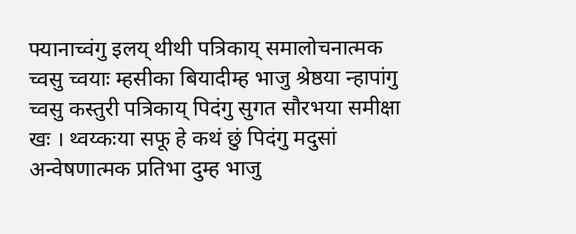फ्यानाच्वंगु इलय् थीथी पत्रिकाय् समालोचनात्मक च्वसु च्वयाः म्हसीका बियादीम्ह भाजु श्रेष्ठया न्हापांगु च्वसु कस्तुरी पत्रिकाय् पिदंगु सुगत सौरभया समीक्षा खः । थ्वय्कःया सफू हे कथं छुं पिदंगु मदुसां अन्वेषणात्मक प्रतिभा दुम्ह भाजु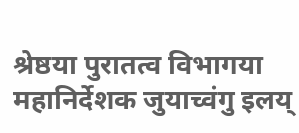श्रेष्ठया पुरातत्व विभागया महानिर्देशक जुयाच्वंगु इलय्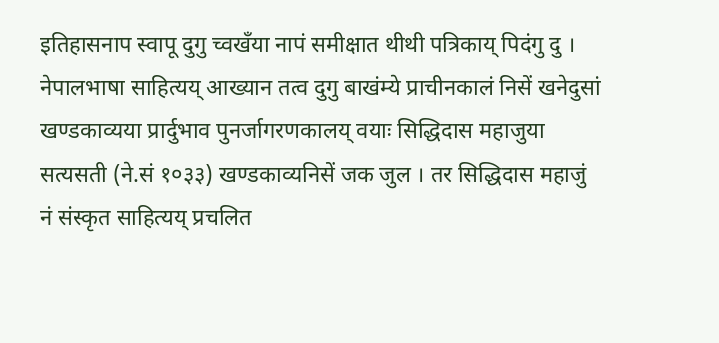इतिहासनाप स्वापू दुगु च्वखँया नापं समीक्षात थीथी पत्रिकाय् पिदंगु दु ।
नेपालभाषा साहित्यय् आख्यान तत्व दुगु बाखंम्ये प्राचीनकालं निसें खनेदुसां खण्डकाव्यया प्रार्दुभाव पुनर्जागरणकालय् वयाः सिद्धिदास महाजुया सत्यसती (ने.सं १०३३) खण्डकाव्यनिसें जक जुल । तर सिद्धिदास महाजुं नं संस्कृत साहित्यय् प्रचलित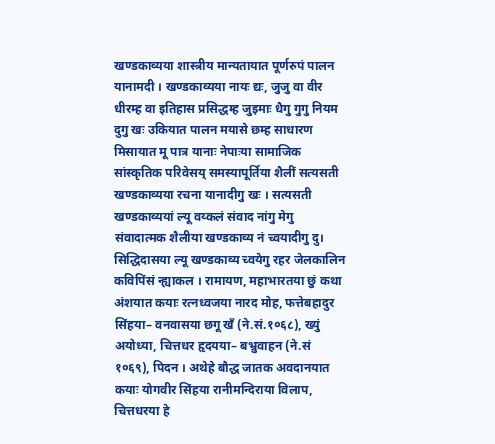खण्डकाव्यया शास्त्रीय मान्यतायात पूर्णरुपं पालन यानामदी । खण्डकाव्यया नायः द्यः, जुजु वा वीर धीरम्ह वा इतिहास प्रसिद्धम्ह जुइमाः धैगु गुगु नियम दुगु खः उकियात पालन मयासे छम्ह साधारण मिसायात मू पात्र यानाः नेपाःया सामाजिक सांस्कृतिक परिवेसय् समस्यापूर्तिया शैलीं सत्यसती खण्डकाव्यया रचना यानादीगु खः । सत्यसती खण्डकाव्ययां ल्यू वय्कलं संवाद नांगु मेगु संवादात्मक शैलीया खण्डकाव्य नं च्वयादीगु दु। सिद्धिदासया ल्यू खण्डकाव्य च्वयेगु रहर जेलकालिन कविपिंसं न्ह्याकल । रामायण, महाभारतया छुं कथा अंशयात कयाः रत्नध्वजया नारद मोह, फत्तेबहादुर सिंहया– वनवासया छगू खँ (ने.सं.१०६८), ख्युं अयोध्या, चित्तधर हृदयया– बभ्रुवाहन (ने.सं १०६९), पिदन । अथेहे बौद्ध जातक अवदानयात कयाः योगवीर सिंहया रानीमन्दिराया विलाप, चित्तधरया हे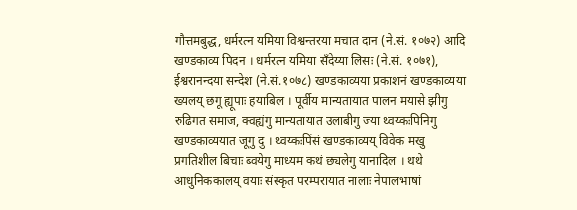गौत्तमबुद्ध, धर्मरत्न यमिया विश्वन्तरया मचात दान (ने.सं. १०७२) आदि खण्डकाव्य पिदन । धर्मरत्न यमिया सँदेय्या लिसः (ने.सं. १०७१), ईश्वरानन्दया सन्देश (ने.सं.१०७८) खण्डकाव्यया प्रकाशनं खण्डकाव्यया ख्यलय् छगू ह्यूपाः हयाबिल । पूर्वीय मान्यतायात पालन मयासे झीगु रुढिगत समाज, क्वह्यंगु मान्यतायात उलाबीगु ज्या थ्वय्कःपिनिगु खण्डकाव्ययात जूगु दु । थ्वय्कःपिंसं खण्डकाव्यय् विवेक मखु प्रगतिशील बिचाः ब्वयेगु माध्यम कथं छ्यलेगु यानादिल । थथे आधुनिककालय् वयाः संस्कृत परम्परायात नालाः नेपालभाषां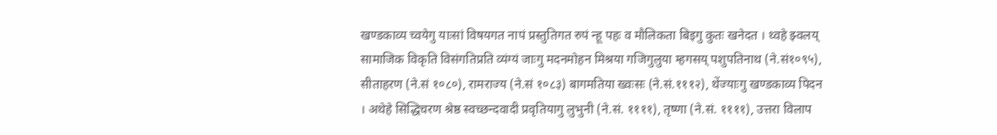खण्डकाव्य च्वयेगु याःसां विषयगत नापं प्रस्तुतिगत रुपं न्हू पहः व मौलिकता बिइगु कुतः खनेदत । थ्वहे झ्वलय् सामाजिक विकृति विसंगतिप्रति व्यंग्यं जाःगु मदनमोहन मिश्रया गजिगुलुया म्हगसय् पशुपतिनाथ (ने.सं१०९५), सीताहरण (ने.सं १०८०), रामराज्य (ने.सं १०८३) बागमतिया ख्वःसः (ने.सं.१११२), थेंज्याःगु खण्डकाव्य पिदन । अथेहे सिद्धिचरण श्रेष्ठ स्वच्छन्दवादी प्रवृतियागु लुभुनी (ने.सं. ११११), तृष्णा (ने.सं. ११११), उत्तरा विलाप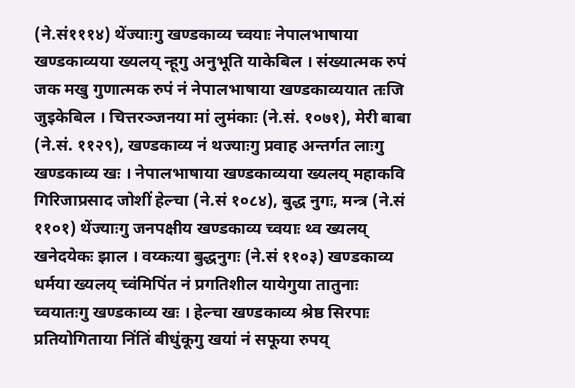(ने.सं१११४) थेंज्याःगु खण्डकाव्य च्वयाः नेपालभाषाया खण्डकाव्यया ख्यलय् न्हूगु अनुभूति याकेबिल । संख्यात्मक रुपं जक मखु गुणात्मक रुपं नं नेपालभाषाया खण्डकाव्ययात तःजि जुइकेबिल । चित्तरञ्जनया मां लुमंकाः (ने.सं. १०७१), मेरी बाबा (ने.सं. ११२९), खण्डकाव्य नं थज्याःगु प्रवाह अन्तर्गत लाःगु खण्डकाव्य खः । नेपालभाषाया खण्डकाव्यया ख्यलय् महाकवि गिरिजाप्रसाद जोशीं हेल्चा (ने.सं १०८४), बुद्ध नुगः, मन्त्र (ने.सं ११०१) थेंज्याःगु जनपक्षीय खण्डकाव्य च्वयाः थ्व ख्यलय् खनेदयेकः झाल । वय्कःया बुद्धनुगः (ने.सं ११०३) खण्डकाव्य धर्मया ख्यलय् च्वंमिपिंत नं प्रगतिशील यायेगुया तातुनाः च्वयातःगु खण्डकाव्य खः । हेल्चा खण्डकाव्य श्रेष्ठ सिरपाः प्रतियोगिताया निंतिं बीधुंकूगु खयां नं सफूया रुपय्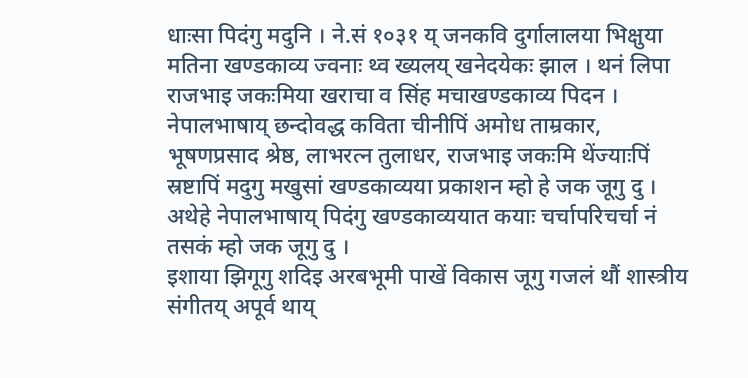धाःसा पिदंगु मदुनि । ने.सं १०३१ य् जनकवि दुर्गालालया भिक्षुया मतिना खण्डकाव्य ज्वनाः थ्व ख्यलय् खनेदयेकः झाल । थनं लिपा राजभाइ जकःमिया खराचा व सिंह मचाखण्डकाव्य पिदन । नेपालभाषाय् छन्दोवद्ध कविता चीनीपिं अमोध ताम्रकार, भूषणप्रसाद श्रेष्ठ, लाभरत्न तुलाधर, राजभाइ जकःमि थेंज्याःपिं स्रष्टापिं मदुगु मखुसां खण्डकाव्यया प्रकाशन म्हो हे जक जूगु दु । अथेहे नेपालभाषाय् पिदंगु खण्डकाव्ययात कयाः चर्चापरिचर्चा नं तसकं म्हो जक जूगु दु ।
इशाया झिगूगु शदिइ अरबभूमी पाखें विकास जूगु गजलं थौं शास्त्रीय संगीतय् अपूर्व थाय्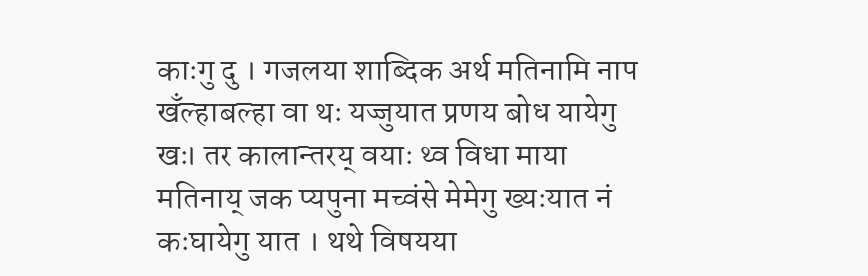काःगु दु । गजलया शाब्दिक अर्थ मतिनामि नाप खँल्हाबल्हा वा थः यज्जुयात प्रणय बोध यायेगु खः। तर कालान्तरय् वयाः थ्व विधा माया मतिनाय् जक प्यपुना मच्वंसे मेमेगु ख्यःयात नं कःघायेगु यात । थथे विषयया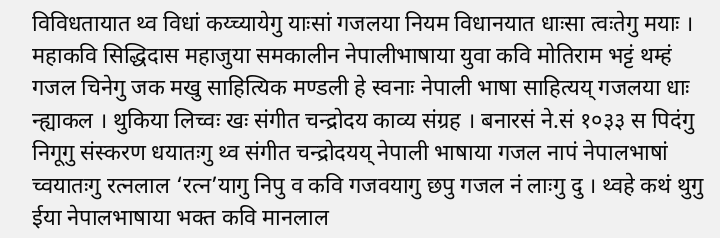विविधतायात थ्व विधां कय्च्यायेगु याःसां गजलया नियम विधानयात धाःसा त्वःतेगु मयाः ।
महाकवि सिद्धिदास महाजुया समकालीन नेपालीभाषाया युवा कवि मोतिराम भट्टं थम्हं गजल चिनेगु जक मखु साहित्यिक मण्डली हे स्वनाः नेपाली भाषा साहित्यय् गजलया धाः न्ह्याकल । थुकिया लिच्वः खः संगीत चन्द्रोदय काव्य संग्रह । बनारसं ने.सं १०३३ स पिदंगु निगूगु संस्करण धयातःगु थ्व संगीत चन्द्रोदयय् नेपाली भाषाया गजल नापं नेपालभाषां च्वयातःगु रत्नलाल ‘रत्न’यागु निपु व कवि गजवयागु छपु गजल नं लाःगु दु । थ्वहे कथं थुगु ईया नेपालभाषाया भक्त कवि मानलाल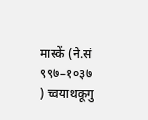मास्कें (ने.सं ९९७–१०३७ ) च्वयाथकूगु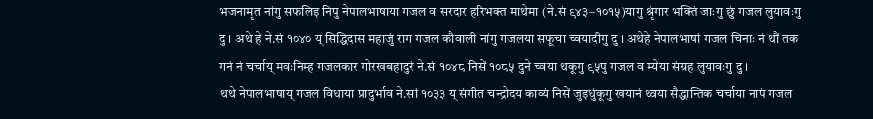भजनामृत नांगु सफलिइ निपु नेपालभाषाया गजल व सरदार हरिभक्त माथेमा (ने.सं ९४३–१०१५)यागु श्रृंगार भक्तिं जाःगु छुं गजल लुयावःगु दु । अथे हे ने.सं १०४० य् सिद्धिदास महाजुं राग गजल कौवाली नांगु गजलया सफूचा च्वयादीगु दु । अथेहे नेपालभाषां गजल चिनाः नं थौं तक गनं नं चर्चाय् मवःनिम्ह गजलकार गोरखबहादुरं ने.सं १०४८ निसें १०८५ दुने च्वया थकूगु ९५पु गजल व म्येया संग्रह लुयावःगु दु ।
थथे नेपालभाषाय् गजल विधाया प्रादुर्भाव ने.सां १०३३ य् संगीत चन्द्रोदय काव्यं निसें जुइधुंकूगु खयानं थ्वया सैद्धान्तिक चर्चाया नापं गजल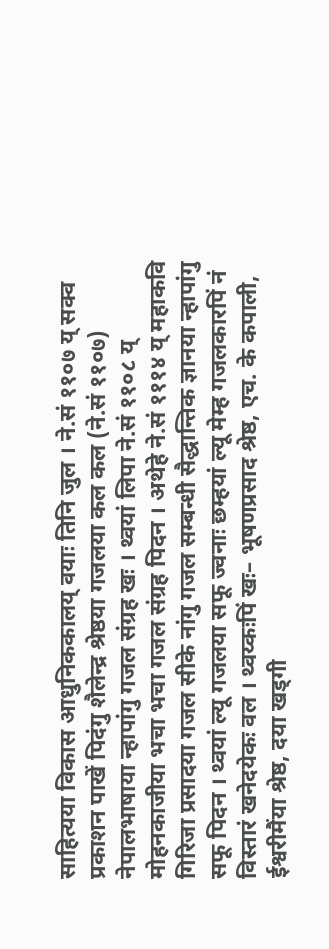साहित्यया विकास आधुनिककालय् वयाः तिनि जुल । ने.सं ११०७ य् सक्व प्रकाशन पाखें पिदंगु शैलेन्द्र श्रेष्ठया गजलया कल कल (ने.सं ११०७) नेपालभाषाया न्हापांगु गजल संग्रह खः । थ्वयां लिपा ने.सं ११०८ य् मोहनकाजीया भचा भचा गजल संग्रह पिदन । अथेहे ने.सं १११४ य् महाकवि गिरिजा प्रसादया गजल सीके नांगु गजल सम्बन्धी सैद्धान्तिक ज्ञानया न्हापांगु सफू पिदन । थ्वयां ल्यू गजलया सफू ज्वनाः छम्हयां ल्यू मेम्ह गजलकारपिं नं विस्तारं खनेदयेकः वल । थ्वय्कःपिं खः– भूषणप्रसाद श्रेष्ठ, एच. के कपाली, ईश्वरीमैंया श्रेष्ठ, दया खड्गी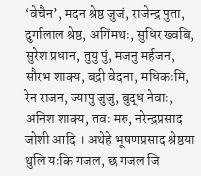‘वेचैन’, मदन श्रेष्ठ जुजं, राजेन्द्र पुता, दुर्गालाल श्रेष्ठ, अगिंमथः, सुधिर ख्वबि, सुरेश प्रधान, तुयु पुं, मजनु मर्हजन, सौरभ शाक्य, बद्री वेदना, मधिकःमि, रेन राजन, ज्यापु जुजु, बुद्ध नेवाः, अनिश शाक्य, तवः मरु, नरेन्द्रप्रसाद जोशी आदि । अथेहे भूषणप्रसाद श्रेष्ठया थुलि यःकि गजल, छ गजल जि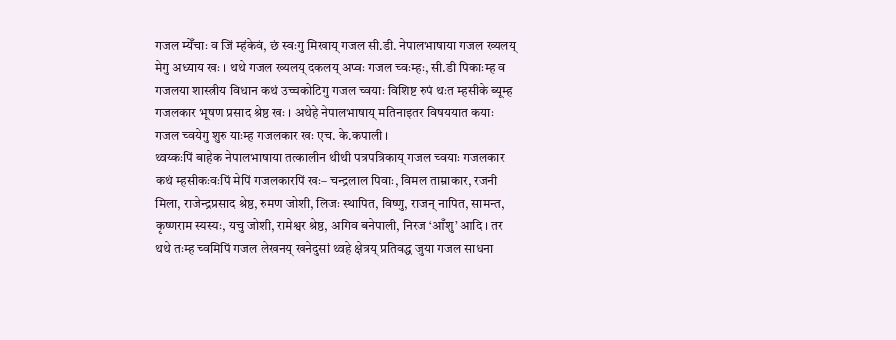गजल म्येँचाः व जिं म्हंकेवं, छं स्वःगु मिखाय् गजल सी.डी. नेपालभाषाया गजल ख्यलय् मेगु अध्याय खः । थथे गजल ख्यलय् दकलय् अप्वः गजल च्वःम्हः, सी.डी पिकाःम्ह व गजलया शास्त्रीय विधान कथं उच्चकोटिगु गजल च्वयाः विशिष्ट रुपं थःत म्हसीके ब्यूम्ह गजलकार भूषण प्रसाद श्रेष्ठ खः । अथेहे नेपालभाषाय् मतिनाइतर विषययात कयाः गजल च्वयेगु शुरु याःम्ह गजलकार खः एच. के.कपाली ।
थ्वय्कःपिं बाहेक नेपालभाषाया तत्कालीन थीथी पत्रपत्रिकाय् गजल च्वयाः गजलकार कथं म्हसीकःवःपिं मेपिं गजलकारपिं खः– चन्द्रलाल पिवाः, विमल ताम्राकार, रजनी मिला, राजेन्द्रप्रसाद श्रेष्ठ, रुमण जोशी, लिजः स्थापित, विष्णु, राजन् नापित, सामन्त, कृष्णराम स्यस्यः, यचु जोशी, रामेश्वर श्रेष्ठ, अगिव बनेपाली, निरज ‘आँशु’ आदि । तर थथे तःम्ह च्वमिपिं गजल लेखनय् खनेदुसां थ्वहे क्षेत्रय् प्रतिवद्ध जुया गजल साधना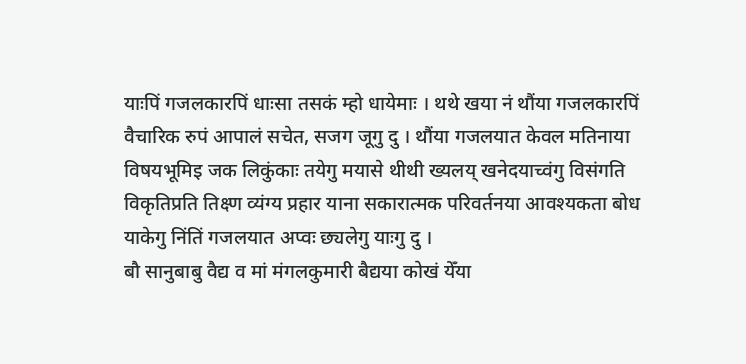याःपिं गजलकारपिं धाःसा तसकं म्हो धायेमाः । थथे खया नं थौंया गजलकारपिं वैचारिक रुपं आपालं सचेत, सजग जूगु दु । थौंया गजलयात केवल मतिनाया विषयभूमिइ जक लिकुंकाः तयेगु मयासे थीथी ख्यलय् खनेदयाच्वंगु विसंगति विकृतिप्रति तिक्ष्ण व्यंग्य प्रहार याना सकारात्मक परिवर्तनया आवश्यकता बोध याकेगु निंतिं गजलयात अप्वः छ्यलेगु याःगु दु ।
बौ सानुबाबु वैद्य व मां मंगलकुमारी बैद्यया कोखं येँया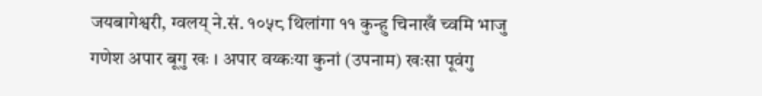जयबागेश्वरी, ग्वलय् ने.सं. १०५८ थिलांगा ११ कुन्हु चिनाखँ च्वमि भाजु गणेश अपार बूगु खः । अपार वय्कःया कुनां (उपनाम) खःसा पूवंगु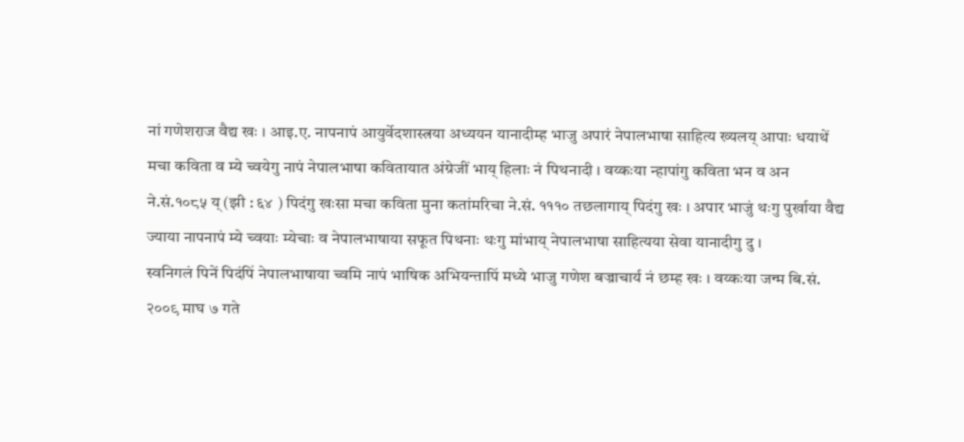नां गणेशराज वैद्य खः । आइ.ए. नापनापं आयुर्वेदशास्त्रया अध्ययन यानादीम्ह भाजु अपारं नेपालभाषा साहित्य ख्यलय् आपाः धयाथें मचा कविता व म्ये च्वयेगु नापं नेपालभाषा कवितायात अंग्रेजीं भाय् हिलाः नं पिथनादी । वय्कःया न्हापांगु कविता भन व अन ने.सं.१०८५ य् (झी : ६४ ) पिदंगु खःसा मचा कविता मुना कतांमरिचा ने.सं. १११० तछलागाय् पिदंगु खः । अपार भाजुं थःगु पुर्खाया वैद्य ज्याया नापनापं म्ये च्वयाः म्येचाः व नेपालभाषाया सफूत पिथनाः थःगु मांभाय् नेपालभाषा साहित्यया सेवा यानादीगु दु ।
स्वनिगलं पिनें पिदंपिं नेपालभाषाया च्वमि नापं भाषिक अभियन्तापिं मध्ये भाजु गणेश बज्राचार्य नं छम्ह खः । वय्कःया जन्म बि.सं. २००९ माघ ७ गते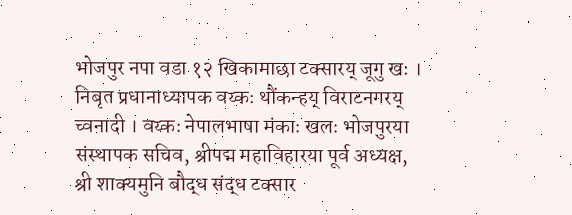भोजपुर नपा वडा १२ खिकामाछा टक्सारय् जूगु खः । निबृत प्रधानाध्यापक वय्कः थौंकन्हय् विराटनगरय् च्वनादी । वय्कः नेपालभाषा मंकाः खलः भोजपुरया संस्थापक सचिव, श्रीपद्म महाविहारया पूर्व अध्यक्ष, श्री शाक्यमुनि बौद्ध संद्ध टक्सार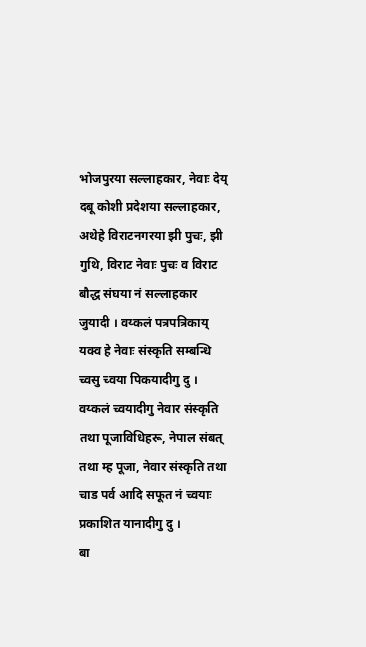भोजपुरया सल्लाहकार, नेवाः देय् दबू कोशी प्रदेशया सल्लाहकार, अथेहे विराटनगरया झी पुचः, झी गुथि, विराट नेवाः पुचः व विराट बौद्ध संघया नं सल्लाहकार जुयादी । वय्कलं पत्रपत्रिकाय् यक्व हे नेवाः संस्कृति सम्बन्धि च्वसु च्वया पिकयादीगु दु । वय्कलं च्वयादीगु नेवार संस्कृति तथा पूजाविधिहरू, नेपाल संबत् तथा म्ह पूजा, नेवार संस्कृति तथा चाड पर्व आदि सफूत नं च्वयाः प्रकाशित यानादीगु दु ।
बा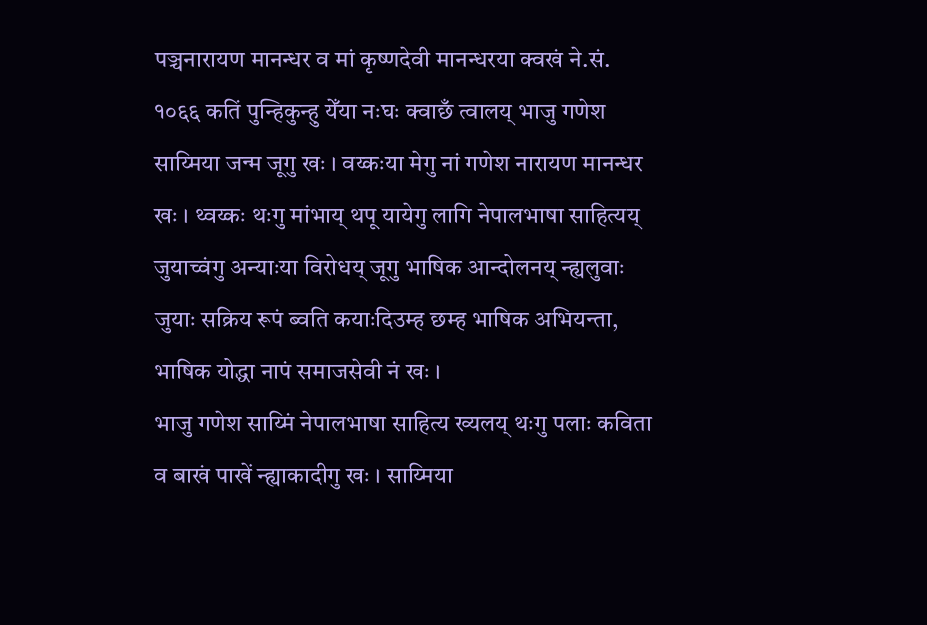पञ्चनारायण मानन्धर व मां कृष्णदेवी मानन्धरया क्वखं ने.सं. १०६६ कतिं पुन्हिकुन्हु येँया नःघः क्वाछँ त्वालय् भाजु गणेश साय्मिया जन्म जूगु खः । वय्कःया मेगु नां गणेश नारायण मानन्धर खः । थ्वय्कः थःगु मांभाय् थपू यायेगु लागि नेपालभाषा साहित्यय् जुयाच्वंगु अन्याःया विरोधय् जूगु भाषिक आन्दोलनय् न्ह्यलुवाः जुयाः सक्रिय रूपं ब्वति कयाःदिउम्ह छम्ह भाषिक अभियन्ता, भाषिक योद्धा नापं समाजसेवी नं खः ।
भाजु गणेश साय्मिं नेपालभाषा साहित्य ख्यलय् थःगु पलाः कविता व बाखं पाखें न्ह्याकादीगु खः । साय्मिया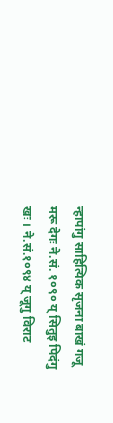न्हापांगु साहित्यिक सृजना बाखं गजू मरू देगः ने.सं. १०९० य् सितुइ पिदंगु खः । ने.सं.१०९४ य् जूगु विराट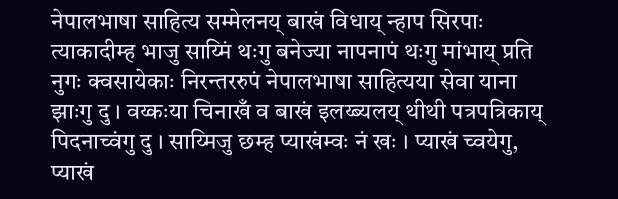नेपालभाषा साहित्य सम्मेलनय् बाखं विधाय् न्हाप सिरपाः त्याकादीम्ह भाजु साय्मिं थःगु बनेज्या नापनापं थःगु मांभाय् प्रति नुगः क्वसायेकाः निरन्तररुपं नेपालभाषा साहित्यया सेवा याना झाःगु दु । वय्कःया चिनाखँ व बाखं इलय्ब्यलय् थीथी पत्रपत्रिकाय् पिदनाच्वंगु दु । साय्मिजु छम्ह प्याखंम्वः नं खः । प्याखं च्वयेगु, प्याखं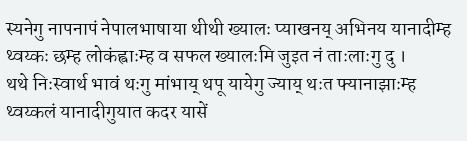स्यनेगु नापनापं नेपालभाषाया थीथी ख्यालः प्याखनय् अभिनय यानादीम्ह थ्वय्कः छम्ह लोकंह्वाःम्ह व सफल ख्यालःमि जुइत नं ताःलाःगु दु ।
थथे निःस्वार्थ भावं थःगु मांभाय् थपू यायेगु ज्याय् थःत फ्यानाझाःम्ह थ्वय्कलं यानादीगुयात कदर यासें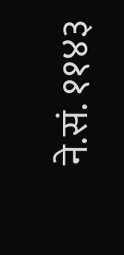ने.सं. ११४३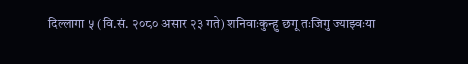दिल्लागा ५ (वि.सं. २०८० असार २३ गते) शनिवाःकुन्हु छगू तःजिगु ज्याझ्वःया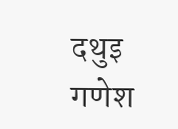दथुइ गणेश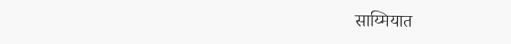साय्मियात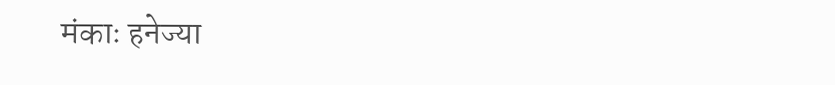मंकाः हनेज्या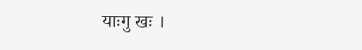याःगु खः ।